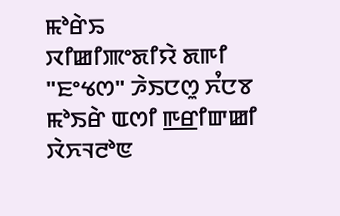ꯃꯣꯔꯥꯢ
ꯋꯤꯀꯤꯄꯦꯗꯤꯌꯥ ꯗꯒꯤ
"ꯐꯦꯠꯁ" ꯍꯥꯏꯅꯁꯨ ꯈꯪꯅꯕ ꯃꯣꯏꯔꯥ ꯑꯁꯤ ꯒ꯭ꯔꯤꯛꯀꯤ ꯋꯥꯈꯜꯂꯣꯟ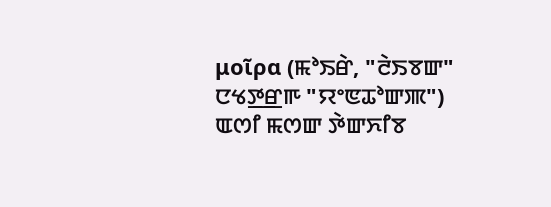μοῖρα (ꯃꯣꯏꯔꯥ, "ꯂꯥꯏꯕꯛ" ꯅꯠꯇ꯭ꯔꯒ "ꯌꯦꯟꯊꯣꯛꯄ") ꯑꯁꯤ ꯃꯁꯛ ꯇꯥꯛꯈꯤꯕ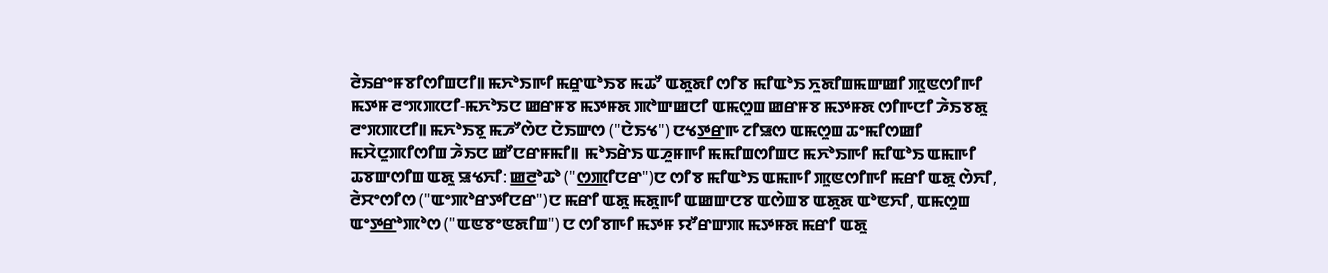ꯂꯥꯏꯔꯦꯝꯕꯤꯁꯤꯡꯅꯤ꯫ ꯃꯈꯣꯏꯒꯤ ꯃꯔꯨꯑꯣꯏꯕ ꯃꯊꯧ ꯑꯗꯨꯗꯤ ꯁꯤꯕ ꯃꯤꯑꯣꯏ ꯈꯨꯗꯤꯡꯃꯛꯀꯤ ꯄꯨꯟꯁꯤꯒꯤ ꯃꯇꯝ ꯂꯦꯞꯄꯅꯤ-ꯃꯈꯣꯏꯅ ꯀꯔꯝꯕ ꯃꯇꯝꯗ ꯄꯣꯛꯀꯅꯤ ꯑꯃꯁꯨꯡ ꯀꯔꯝꯕ ꯃꯇꯝꯗ ꯁꯤꯒꯅꯤ ꯍꯥꯏꯕꯗꯨ ꯂꯦꯞꯄꯅꯤ꯫ ꯃꯈꯣꯏꯕꯨ ꯃꯍꯧꯁꯥꯅ ꯅꯥꯏꯛꯁ ("ꯅꯥꯏꯠ") ꯅꯠꯇ꯭ꯔꯒ ꯖꯤꯎꯁ ꯑꯃꯁꯨꯡ ꯊꯦꯃꯤꯁꯀꯤ ꯃꯆꯥꯅꯨꯄꯤꯁꯤꯡ ꯍꯥꯏꯅ ꯀꯧꯅꯔꯝꯃꯤ꯫  ꯃꯣꯏꯔꯥꯏ ꯑꯍꯨꯝꯒꯤ ꯃꯃꯤꯡꯁꯤꯡꯅ ꯃꯈꯣꯏꯒꯤ ꯃꯤꯑꯣꯏ ꯑꯃꯒꯤ ꯊꯕꯛꯁꯤꯡ ꯑꯗꯨ ꯎꯠꯈꯤ: ꯀ꯭ꯂꯣꯊꯣ ("ꯁ꯭ꯄꯤꯅꯔ")ꯅ ꯁꯤꯕ ꯃꯤꯑꯣꯏ ꯑꯃꯒꯤ ꯄꯨꯟꯁꯤꯒꯤ ꯃꯔꯤ ꯑꯗꯨ ꯁꯥꯈꯤ, ꯂꯥꯆꯦꯁꯤꯁ ("ꯑꯦꯄꯣꯔꯇꯤꯅꯔ")ꯅ ꯃꯔꯤ ꯑꯗꯨ ꯃꯗꯨꯒꯤ ꯑꯀꯛꯅꯕ ꯑꯁꯥꯡꯕ ꯑꯗꯨꯗ ꯑꯣꯟꯈꯤ, ꯑꯃꯁꯨꯡ ꯑꯦꯇ꯭ꯔꯣꯄꯣꯁ ("ꯑꯟꯕꯦꯟꯗꯤꯡ") ꯅ ꯁꯤꯕꯒꯤ ꯃꯇꯝ ꯌꯧꯔꯛꯄ ꯃꯇꯝꯗ ꯃꯔꯤ ꯑꯗꯨ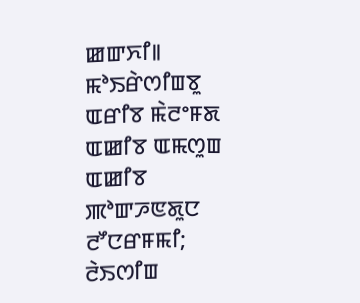ꯀꯛꯈꯤ꯫ ꯃꯣꯏꯔꯥꯁꯤꯡꯕꯨ ꯑꯔꯤꯕ ꯃꯥꯂꯦꯝꯗ ꯑꯀꯤꯕ ꯑꯃꯁꯨꯡ ꯑꯀꯤꯕ ꯄꯣꯛꯍꯟꯗꯨꯅ ꯂꯧꯅꯔꯝꯃꯤ; ꯂꯥꯏꯁꯤꯡ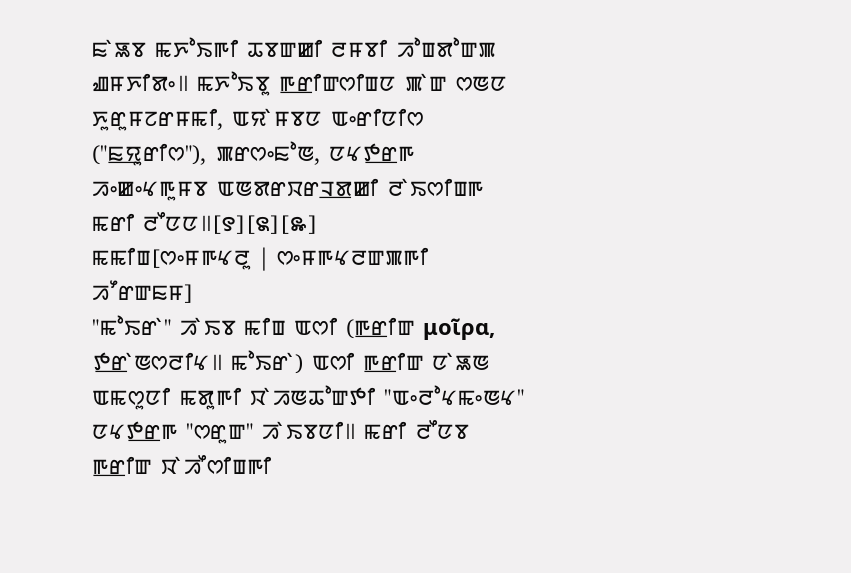ꯐꯥꯎꯕ ꯃꯈꯣꯏꯒꯤ ꯊꯕꯛꯀꯤ ꯂꯝꯕꯤ ꯍꯣꯡꯗꯣꯛꯄ ꯉꯝꯈꯤꯗꯦ꯫ ꯃꯈꯣꯏꯕꯨ ꯒ꯭ꯔꯤꯛꯁꯤꯡꯅ ꯄꯥꯛ ꯁꯟꯅ ꯈꯨꯔꯨꯝꯖꯔꯝꯃꯤ, ꯑꯌꯥꯝꯕꯅ ꯑꯦꯔꯤꯅꯤꯁ ("ꯐ꯭ꯌꯨꯔꯤꯁ"), ꯄꯔꯁꯦꯐꯣꯟ, ꯅꯠꯇ꯭ꯔꯒ ꯍꯦꯀꯦꯠꯒꯨꯝꯕ ꯑꯟꯗꯔꯋꯔꯜ꯭ꯗꯀꯤ ꯂꯥꯏꯁꯤꯡꯒ ꯃꯔꯤ ꯂꯩꯅꯅ꯫[꯱][꯲][꯳]
ꯃꯃꯤꯡ[ꯁꯦꯝꯒꯠꯂꯨ | ꯁꯦꯝꯒꯠꯂꯛꯄꯒꯤ ꯍꯧꯔꯛꯐꯝ]
"ꯃꯣꯏꯔꯥ" ꯍꯥꯏꯕ ꯃꯤꯡ ꯑꯁꯤ (ꯒ꯭ꯔꯤꯛ μοῖρα, ꯇ꯭ꯔꯥꯟꯁꯂꯤꯠ꯫ ꯃꯣꯏꯔꯥ) ꯑꯁꯤ ꯒ꯭ꯔꯤꯛ ꯅꯥꯎꯟ ꯑꯃꯁꯨꯅꯤ ꯃꯗꯨꯒꯤ ꯋꯥꯍꯟꯊꯣꯛꯇꯤ "ꯑꯦꯂꯣꯠꯃꯦꯟꯠ" ꯅꯠꯇ꯭ꯔꯒ "ꯁꯔꯨꯛ" ꯍꯥꯏꯕꯅꯤ꯫ ꯃꯔꯤ ꯂꯩꯅꯕ ꯒ꯭ꯔꯤꯛ ꯋꯥꯍꯩꯁꯤꯡꯒꯤ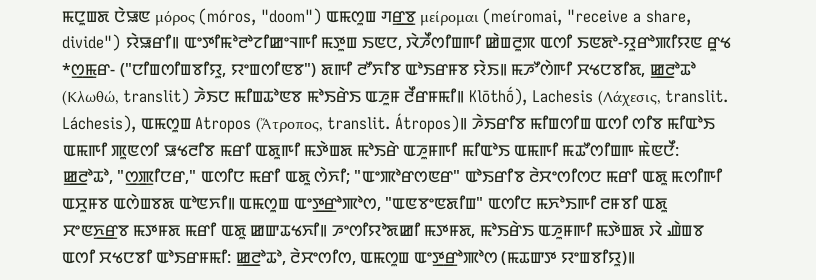ꯃꯅꯨꯡꯗ ꯅꯥꯎꯟ μόρος (móros, "doom") ꯑꯃꯁꯨꯡ ꯚꯔ꯭ꯕ μείρομαι (meíromai, "receive a share, divide") ꯌꯥꯎꯔꯤ꯫ ꯑꯦꯇꯤꯃꯣꯂꯣꯖꯤꯀꯦꯜꯒꯤ ꯃꯇꯨꯡ ꯏꯟꯅ, ꯋꯥꯍꯩꯁꯤꯡꯒꯤ ꯀꯥꯡꯂꯨꯞ ꯑꯁꯤ ꯏꯟꯗꯣ-ꯌꯨꯔꯣꯄꯤꯌꯟ ꯔꯨꯠ *ꯁ꯭ꯃꯔ- ("ꯅꯤꯡꯁꯤꯡꯕꯤꯌꯨ, ꯌꯦꯡꯁꯤꯟꯕ") ꯗꯒꯤ ꯂꯧꯈꯤꯕ ꯑꯣꯏꯔꯝꯕ ꯌꯥꯏ꯫ ꯃꯍꯧꯁꯥꯒꯤ ꯆꯠꯅꯕꯤꯗ, ꯀ꯭ꯂꯣꯊꯣ (Κλωθώ, translit) ꯍꯥꯏꯅ ꯃꯤꯡꯊꯣꯟꯕ ꯃꯣꯏꯔꯥꯏ ꯑꯍꯨꯝ ꯂꯩꯔꯝꯃꯤ꯫ Klōthṓ), Lachesis (Λάχεσις, translit. Láchesis), ꯑꯃꯁꯨꯡ Atropos (Ἄτροπος, translit. Átropos)꯫ ꯍꯥꯏꯔꯤꯕ ꯃꯤꯡꯁꯤꯡ ꯑꯁꯤ ꯁꯤꯕ ꯃꯤꯑꯣꯏ ꯑꯃꯒꯤ ꯄꯨꯟꯁꯤ ꯎꯠꯂꯤꯕ ꯃꯔꯤ ꯑꯗꯨꯒꯤ ꯃꯇꯥꯡꯗ ꯃꯣꯏꯔꯥ ꯑꯍꯨꯝꯒꯤ ꯃꯤꯑꯣꯏ ꯑꯃꯒꯤ ꯃꯊꯧꯁꯤꯡꯒ ꯃꯥꯟꯅꯩ: ꯀ꯭ꯂꯣꯊꯣ, "ꯁ꯭ꯄꯤꯅꯔ," ꯑꯁꯤꯅ ꯃꯔꯤ ꯑꯗꯨ ꯁꯥꯈꯤ; "ꯑꯦꯄꯣꯔꯁꯟꯔ" ꯑꯣꯏꯔꯤꯕ ꯂꯥꯆꯦꯁꯤꯁꯅ ꯃꯔꯤ ꯑꯗꯨ ꯃꯁꯤꯒꯤ ꯑꯆꯨꯝꯕ ꯑꯁꯥꯡꯕꯗ ꯑꯣꯟꯈꯤ꯫ ꯑꯃꯁꯨꯡ ꯑꯦꯇ꯭ꯔꯣꯄꯣꯁ, "ꯑꯟꯕꯦꯟꯗꯤꯡ" ꯑꯁꯤꯅ ꯃꯈꯣꯏꯒꯤ ꯂꯝꯕꯤ ꯑꯗꯨ ꯆꯦꯟꯈ꯭ꯔꯕ ꯃꯇꯝꯗ ꯃꯔꯤ ꯑꯗꯨ ꯀꯛꯊꯠꯈꯤ꯫ ꯍꯦꯁꯤꯌꯣꯗꯀꯤ ꯃꯇꯝꯗ, ꯃꯣꯏꯔꯥꯏ ꯑꯍꯨꯝꯒꯤ ꯃꯇꯥꯡꯗ ꯋꯥ ꯉꯥꯡꯕ ꯑꯁꯤ ꯆꯠꯅꯕꯤ ꯑꯣꯏꯔꯝꯃꯤ: ꯀ꯭ꯂꯣꯊꯣ, ꯂꯥꯆꯦꯁꯤꯁ, ꯑꯃꯁꯨꯡ ꯑꯦꯇ꯭ꯔꯣꯄꯣꯁ (ꯃꯊꯛꯇ ꯌꯦꯡꯕꯤꯌꯨ)꯫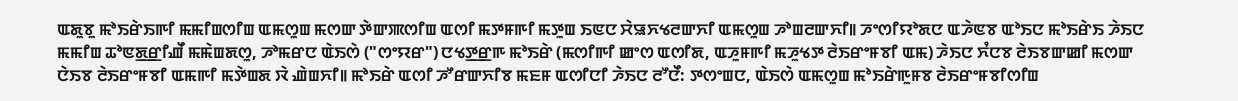ꯑꯗꯨꯕꯨ ꯃꯣꯏꯔꯥꯏꯒꯤ ꯃꯃꯤꯡꯁꯤꯡ ꯑꯃꯁꯨꯡ ꯃꯁꯛ ꯇꯥꯛꯄꯁꯤꯡ ꯑꯁꯤ ꯃꯇꯝꯒꯤ ꯃꯇꯨꯡ ꯏꯟꯅ ꯆꯥꯎꯈꯠꯂꯛꯈꯤ ꯑꯃꯁꯨꯡ ꯍꯣꯡꯂꯛꯈꯤ꯫ ꯍꯦꯁꯤꯌꯣꯗꯅ ꯑꯍꯥꯟꯕ ꯑꯣꯏꯅ ꯃꯣꯏꯔꯥꯏ ꯍꯥꯏꯅ ꯃꯃꯤꯡ ꯊꯣꯟꯗ꯭ꯔꯤꯉꯩ ꯃꯃꯥꯡꯗꯁꯨ, ꯍꯣꯃꯔꯅ ꯑꯥꯏꯁꯥ ("ꯁꯦꯌꯔ") ꯅꯠꯇ꯭ꯔꯒ ꯃꯣꯏꯔꯥ (ꯃꯁꯤꯒꯤ ꯀꯦꯁ ꯑꯁꯤꯗ, ꯑꯍꯨꯝꯒꯤ ꯃꯍꯨꯠꯇ ꯂꯥꯏꯔꯦꯝꯕꯤ ꯑꯃ) ꯍꯥꯏꯅ ꯈꯪꯅꯕ ꯂꯥꯏꯕꯛꯀꯤ ꯃꯁꯛ ꯅꯥꯏꯕ ꯂꯥꯏꯔꯦꯝꯕꯤ ꯑꯃꯒꯤ ꯃꯇꯥꯡꯗ ꯋꯥ ꯉꯥꯡꯈꯤ꯫ ꯃꯣꯏꯔꯥ ꯑꯁꯤ ꯍꯧꯔꯛꯈꯤꯕ ꯃꯐꯝ ꯑꯁꯤꯅꯤ ꯍꯥꯏꯅ ꯂꯧꯅꯩ: ꯇꯁꯦꯡꯅ, ꯑꯥꯏꯁꯥ ꯑꯃꯁꯨꯡ ꯃꯣꯏꯔꯥꯒꯨꯝꯕ ꯂꯥꯏꯔꯦꯝꯕꯤꯁꯤꯡ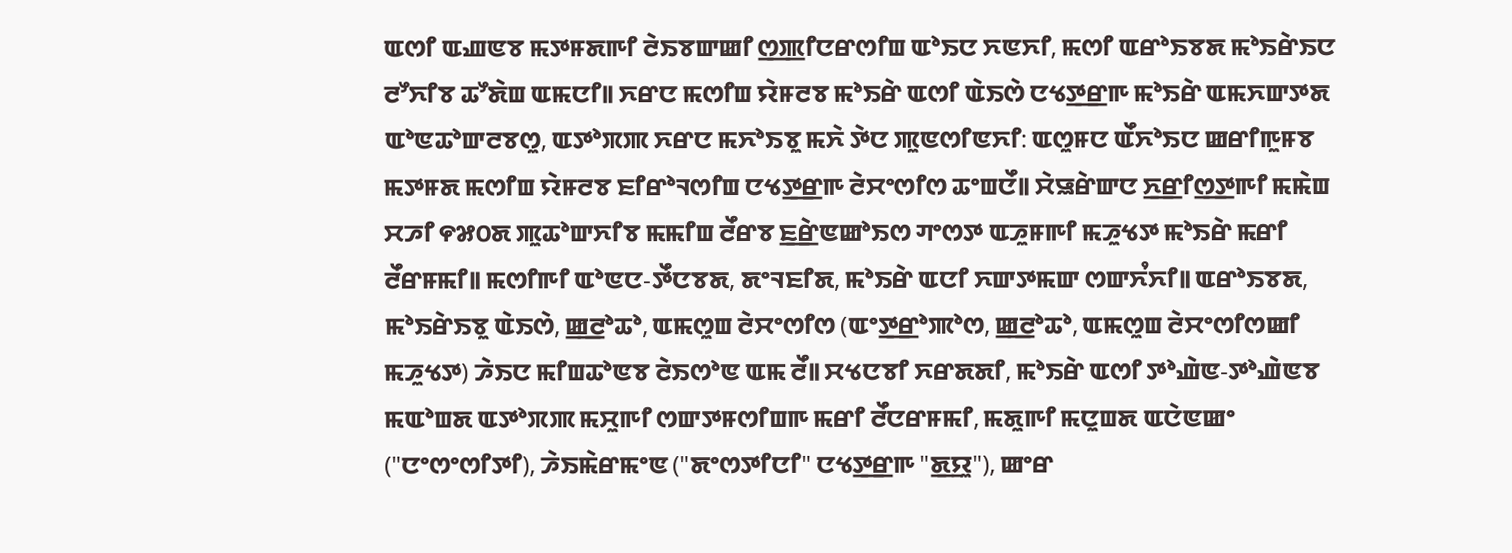ꯑꯁꯤ ꯑꯉꯟꯕ ꯃꯇꯝꯗꯒꯤ ꯂꯥꯏꯕꯛꯀꯤ ꯁ꯭ꯄꯤꯅꯔꯁꯤꯡ ꯑꯣꯏꯅ ꯈꯟꯈꯤ, ꯃꯁꯤ ꯑꯔꯣꯏꯕꯗ ꯃꯣꯏꯔꯥꯏꯅ ꯂꯧꯈꯤꯕ ꯊꯧꯗꯥꯡ ꯑꯃꯅꯤ꯫ ꯈꯔꯅ ꯃꯁꯤꯡ ꯌꯥꯝꯂꯕ ꯃꯣꯏꯔꯥ ꯑꯁꯤ ꯑꯥꯏꯁꯥ ꯅꯠꯇ꯭ꯔꯒ ꯃꯣꯏꯔꯥ ꯑꯃꯈꯛꯇꯗ ꯑꯣꯟꯊꯣꯛꯂꯕꯁꯨ, ꯑꯇꯣꯞꯄ ꯈꯔꯅ ꯃꯈꯣꯏꯕꯨ ꯃꯈꯥ ꯇꯥꯅ ꯄꯨꯟꯁꯤꯟꯈꯤ: ꯑꯁꯨꯝꯅ ꯑꯩꯈꯣꯏꯅ ꯀꯔꯤꯒꯨꯝꯕ ꯃꯇꯝꯗ ꯃꯁꯤꯡ ꯌꯥꯝꯂꯕ ꯐꯤꯔꯣꯜꯁꯤꯡ ꯅꯠꯇ꯭ꯔꯒ ꯂꯥꯆꯦꯁꯤꯁ ꯊꯦꯡꯅꯩ꯫ ꯆꯥꯎꯔꯥꯛꯅ ꯈ꯭ꯔꯤꯁ꯭ꯇꯒꯤ ꯃꯃꯥꯡ ꯆꯍꯤ ꯵꯷꯰ꯗ ꯄꯨꯊꯣꯛꯈꯤꯕ ꯃꯃꯤꯡ ꯂꯩꯔꯕ ꯐ꯭ꯔꯥꯟꯀꯣꯏꯁ ꯚꯦꯁꯇ ꯑꯍꯨꯝꯒꯤ ꯃꯍꯨꯠꯇ ꯃꯣꯏꯔꯥ ꯃꯔꯤ ꯂꯩꯔꯝꯃꯤ꯫ ꯃꯁꯤꯒꯤ ꯑꯣꯟꯅ-ꯇꯩꯅꯕꯗ, ꯗꯦꯜꯐꯤꯗ, ꯃꯣꯏꯔꯥ ꯑꯅꯤ ꯈꯛꯇꯃꯛ ꯁꯛꯈꯪꯈꯤ꯫ ꯑꯔꯣꯏꯕꯗ, ꯃꯣꯏꯔꯥꯏꯕꯨ ꯑꯥꯏꯁꯥ, ꯀ꯭ꯂꯣꯊꯣ, ꯑꯃꯁꯨꯡ ꯂꯥꯆꯦꯁꯤꯁ (ꯑꯦꯇ꯭ꯔꯣꯄꯣꯁ, ꯀ꯭ꯂꯣꯊꯣ, ꯑꯃꯁꯨꯡ ꯂꯥꯆꯦꯁꯤꯁꯀꯤ ꯃꯍꯨꯠꯇ) ꯍꯥꯏꯅ ꯃꯤꯡꯊꯣꯟꯕ ꯂꯥꯏꯁꯣꯟ ꯑꯃ ꯂꯩ꯫ ꯆꯠꯅꯕꯤ ꯈꯔꯗꯗꯤ, ꯃꯣꯏꯔꯥ ꯑꯁꯤ ꯇꯣꯉꯥꯟ-ꯇꯣꯉꯥꯟꯕ ꯃꯑꯣꯡꯗ ꯑꯇꯣꯞꯄ ꯃꯆꯨꯒꯤ ꯁꯛꯇꯝꯁꯤꯡꯒ ꯃꯔꯤ ꯂꯩꯅꯔꯝꯃꯤ, ꯃꯗꯨꯒꯤ ꯃꯅꯨꯡꯗ ꯑꯅꯥꯟꯀꯦ ("ꯅꯦꯁꯦꯁꯤꯇꯤ), ꯍꯥꯏꯃꯥꯔꯃꯦꯟ ("ꯗꯦꯁꯇꯤꯅꯤ" ꯅꯠꯇ꯭ꯔꯒ "ꯗ꯭ꯌꯨ"), ꯀꯦꯔ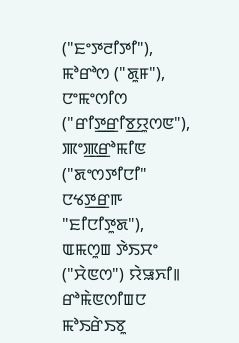("ꯐꯦꯇꯂꯤꯇꯤ"), ꯃꯣꯔꯣꯁ ("ꯗꯨꯝ"), ꯅꯦꯃꯦꯁꯤꯁ ("ꯔꯤꯇ꯭ꯔꯤꯕ꯭ꯌꯨꯁꯟ"), ꯄꯦꯄ꯭ꯔꯣꯃꯤꯟ ("ꯗꯦꯁꯇꯤꯅꯤ" ꯅꯠꯇ꯭ꯔꯒ "ꯐꯤꯅꯤꯇꯨꯗ"), ꯑꯃꯁꯨꯡ ꯇꯥꯏꯆꯦ ("ꯆꯥꯟꯁ") ꯌꯥꯎꯈꯤ꯫ ꯔꯣꯃꯥꯟꯁꯤꯡꯅ ꯃꯣꯏꯔꯥꯏꯕꯨ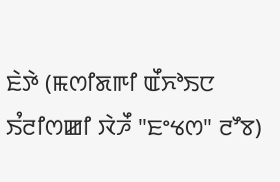ꯐꯥꯇꯥ (ꯃꯁꯤꯗꯒꯤ ꯑꯩꯈꯣꯏꯅ ꯏꯪꯂꯤꯁꯀꯤ ꯋꯥꯍꯩ "ꯐꯦꯠꯁ" ꯂꯧꯕ)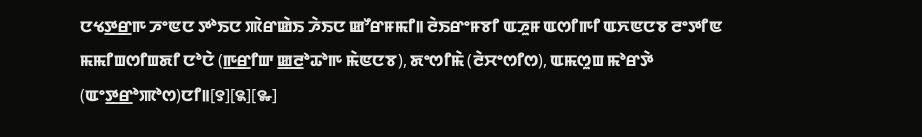ꯅꯠꯇ꯭ꯔꯒ ꯍꯦꯟꯅ ꯇꯣꯏꯅ ꯄꯥꯔꯀꯥꯏ ꯍꯥꯏꯅ ꯀꯧꯔꯝꯃꯤ꯫ ꯂꯥꯏꯔꯦꯝꯕꯤ ꯑꯍꯨꯝ ꯑꯁꯤꯒꯤ ꯑꯈꯟꯅꯕ ꯂꯦꯇꯤꯟ ꯃꯃꯤꯡꯁꯤꯡꯗꯤ ꯅꯣꯅꯥ (ꯒ꯭ꯔꯤꯛ ꯀ꯭ꯂꯣꯊꯣꯒ ꯃꯥꯟꯅꯕ), ꯗꯦꯁꯤꯃꯥ (ꯂꯥꯆꯦꯁꯤꯁ), ꯑꯃꯁꯨꯡ ꯃꯣꯔꯇꯥ (ꯑꯦꯇ꯭ꯔꯣꯄꯣꯁ)ꯅꯤ꯫[꯱][꯲][꯳]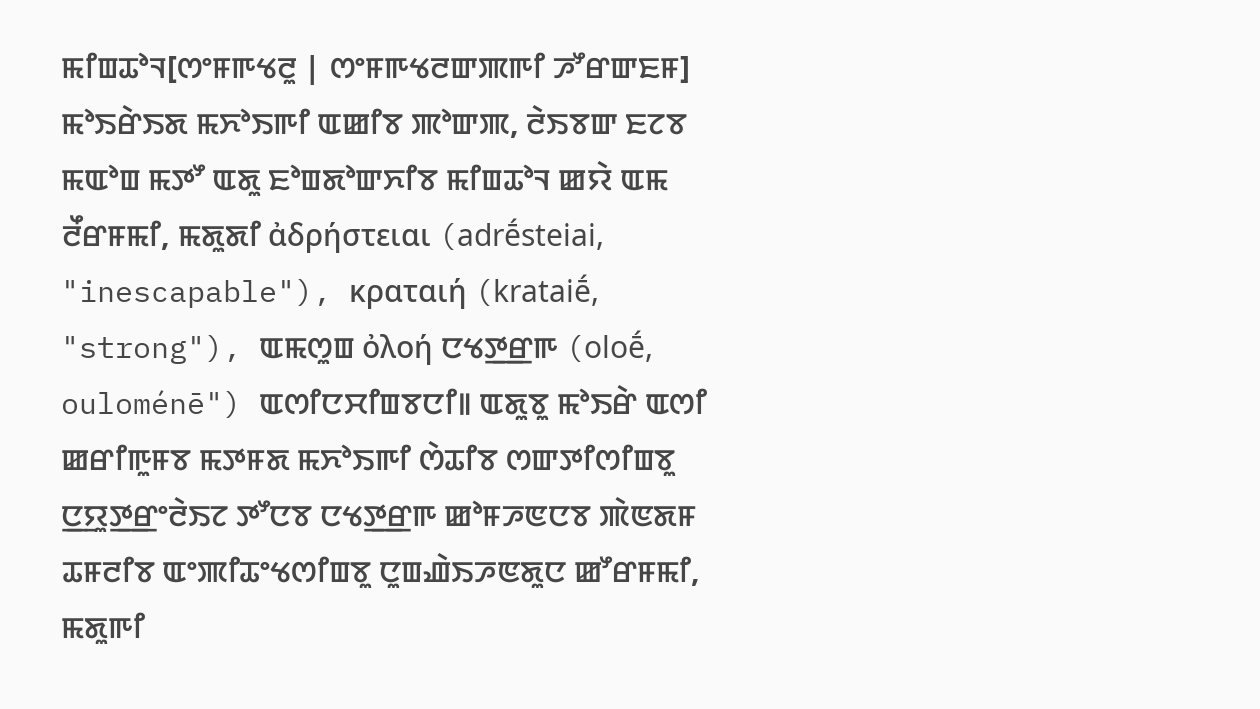ꯃꯤꯡꯊꯣꯜ[ꯁꯦꯝꯒꯠꯂꯨ | ꯁꯦꯝꯒꯠꯂꯛꯄꯒꯤ ꯍꯧꯔꯛꯐꯝ]
ꯃꯣꯏꯔꯥꯏꯗ ꯃꯈꯣꯏꯒꯤ ꯑꯀꯤꯕ ꯄꯣꯛꯄ, ꯂꯥꯏꯕꯛ ꯐꯖꯕ ꯃꯑꯣꯡ ꯃꯇꯧ ꯑꯗꯨ ꯐꯣꯡꯗꯣꯛꯈꯤꯕ ꯃꯤꯡꯊꯣꯜ ꯀꯌꯥ ꯑꯃ ꯂꯩꯔꯝꯃꯤ, ꯃꯗꯨꯗꯤ ἀδρήστειαι (adrḗsteiai, "inescapable"), κραταιή (krataiḗ, "strong"), ꯑꯃꯁꯨꯡ ὀλοή ꯅꯠꯇ꯭ꯔꯒ (oloḗ, ouloménē") ꯑꯁꯤꯅꯆꯤꯡꯕꯅꯤ꯫ ꯑꯗꯨꯕꯨ ꯃꯣꯏꯔꯥ ꯑꯁꯤ ꯀꯔꯤꯒꯨꯝꯕ ꯃꯇꯝꯗ ꯃꯈꯣꯏꯒꯤ ꯁꯥꯊꯤꯕ ꯁꯛꯇꯤꯁꯤꯡꯕꯨ ꯅ꯭ꯌꯨꯇ꯭ꯔꯦꯂꯥꯏꯖ ꯇꯧꯅꯕ ꯅꯠꯇ꯭ꯔꯒ ꯀꯣꯝꯍꯟꯅꯕ ꯄꯥꯟꯗꯝ ꯊꯝꯂꯤꯕ ꯑꯦꯄꯤꯊꯦꯠꯁꯤꯡꯕꯨ ꯅꯨꯡꯉꯥꯏꯍꯟꯗꯨꯅ ꯀꯧꯔꯝꯃꯤ, ꯃꯗꯨꯒꯤ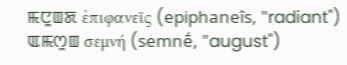ꯃꯅꯨꯡꯗ ἐπιφανεῖς (epiphaneîs, "radiant") ꯑꯃꯁꯨꯡ σεμνή (semnḗ, "august")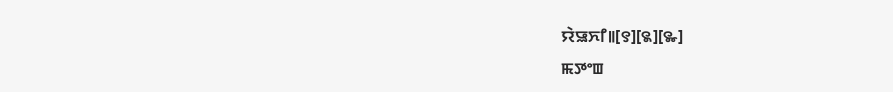ꯌꯥꯎꯈꯤ꯫[꯱][꯲][꯳]
ꯃꯇꯦꯡ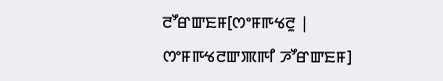ꯂꯧꯔꯛꯐꯝ[ꯁꯦꯝꯒꯠꯂꯨ | ꯁꯦꯝꯒꯠꯂꯛꯄꯒꯤ ꯍꯧꯔꯛꯐꯝ]